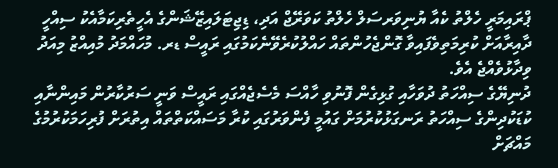ޕްރައިމަރީ ހެލްތު ކެއާ ޔުނިވަރސަލް ހެލްތު ކަވަރޭޖް އަދި، ޑިޖިޓަލައިޒޭޝަންގެ އެހީތެރިކަމާއެކު ސިއްހީ ދާއިރާއަށް ކުރިމަތިވެފައިވާ ގޮންޖެހުންތައް ހައްލުކުރެވޭނެކަމުގައި ރައީސް ޑރ. މުހައްމަދު މުއިއްޒު މިއަދު ވިދާޅުވެއްޖެ އެވެ.
ދުނިޔޭގެ ސިއްހަތު ދުވަހާއި ގުޅިގެން ފޮނުވި ހާއްސަ މެސެޖެއްގައި ރައީސް ވަނީ ސަރުކާރުން މައިންނާއި ކުޑަކުދިންގެ ސިއްހަތު ރަނގަޅުކުރުމަށް ގައުމީ ފެންވަރުގައި ކުރާ މަސައްކަތްތައް އިތުރަށް ފުރިހަމަކުރުމުގެ މައްޗަށް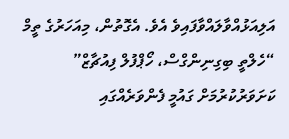އަލިއަޅުއްވާލައްވާފައިވެ އެވެ. އެގޮތުން، މިއަހަރުގެ ތީމް “ހެލްތީ ބިގިނިންގްސް، ހޯޕްފުލް ފިއުޗާޒް” ކަށަވަރުކުރުމަށް ގައުމީ ފެންވަރެއްގައި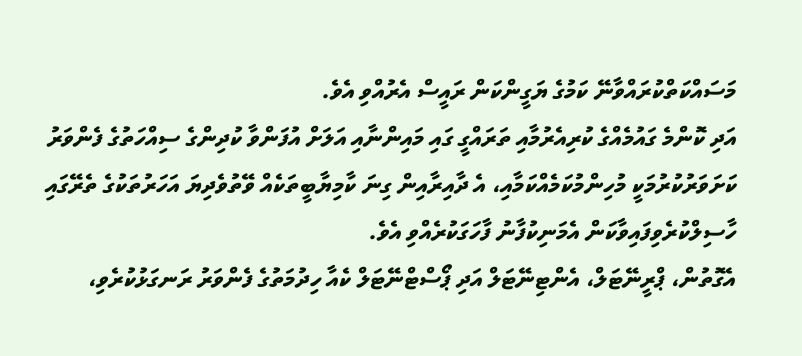މަސައްކަތްކުރައްވާނޭ ކަމުގެ ޔަގީންކަން ރައީސް އެރުއްވި އެވެ.
އަދި ކޮންމެ ގައުމެއްގެ ކުރިއެރުމާއި ތަރައްގީ ގައި މައިންނާއި އަލަށް އުފަންވާ ކުދިންގެ ސިއްހަތުގެ ފެންވަރު ކަށަވަރުކުރުމަކީ މުހިންމުކަމެއްކަމާއި، އެ ދާއިރާއިން ގިނަ ކާމިޔާބީތަކެއް ވޭތުވެދިޔަ އަހަރުތަކުގެ ތެރޭގައި ހާސިލްކުރެވިފައިވާކަން އެމަނިކުފާނު ފާހަގަކުރެއްވި އެވެ.
އެގޮތުން، ޕްރީނޭޓަލް، އެންޓިނޭޓަލް އަދި ޕޯސްޓްނޭޓަލް ކެއާ ހިދުމަތުގެ ފެންވަރު ރަނގަޅުކުރެވި،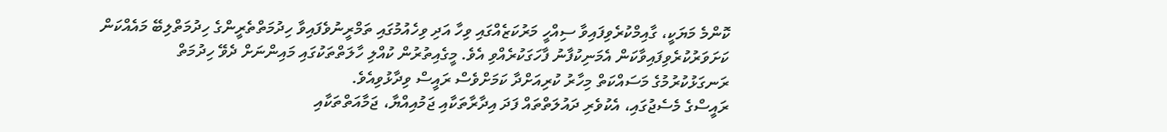ކޮންމެ މަޔަކީ، ގާއިމްކުރެވިފައިވާ ސިއްހީ މަރުކަޒެއްގައި ވިހާ އަދި ވިހެއުމުގައި ތަމްރީނުވެފައިވާ ހިދުމަތްތެރީންގެ ހިދުމަތްލިބޭ މައެއްކަން ކަށަވަރުކުރެވިފައިވާކަން އެމަނިކުފާނު ފާހަގަކުރެއްވި އެވެ. މީގެއިތުރުން ކުއްލި ހާލަތްތަކުގައި މައިންނަށް ދެވޭ ހިދުމަތް ރަނގަޅުކުރުމުގެ މަސައްކަތް މިހާރު ކުރިއަށްދާ ކަމަށްވެސް ރައީސް ވިދާޅުވިއެވެ.
ރައީސްގެ މެސެޖުގައި، އެކުވެރި ދައުލަތްތައް ފަދަ އިދާރާތަކާއި ޖަމުއިއްޔާ، ޖަމާއަތްތަކާއި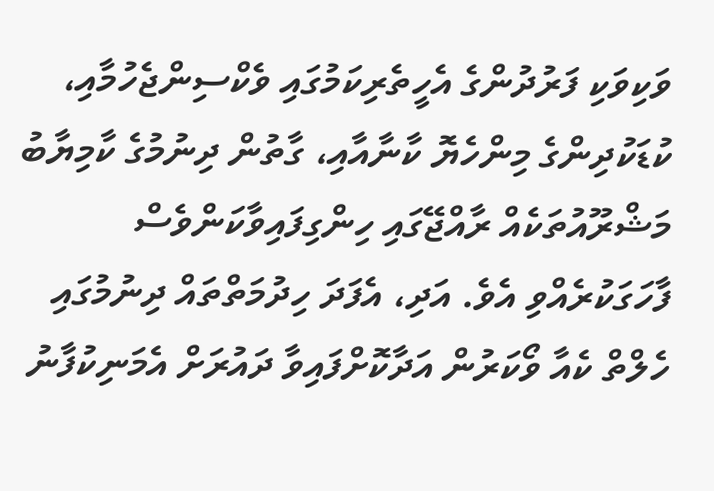ވަކިވަކި ފަރުދުންގެ އެހީތެރިކަމުގައި ވެކްސިންޖެހުމާއި، ކުޑަކުދިންގެ މިންހެޔޮ ކާނާއާއި، ގާތުން ދިނުމުގެ ކާމިޔާބު މަޝްރޫއުތަކެއް ރާއްޖޭގައި ހިންގިފައިވާކަންވެސް ފާހަގަކުރެއްވި އެވެ. އަދި، އެފަދަ ހިދުމަތްތައް ދިނުމުގައި ހެލްތް ކެއާ ވޯކަރުން އަދާކޮށްފައިވާ ދައުރަށް އެމަނިކުފާނު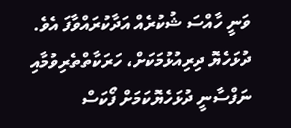ވަނީ ހާއްސަ ޝުކުރެއް އަދާކުރައްވާފަ އެވެ.
ދުޅަހެޔޮ ދިރިއުޅުމަކަށް، ހަރަކާތްތެރިވުމާއި ނަފްސާނީ ދުޅަހެޔޮކަމަށް ފޯކަސް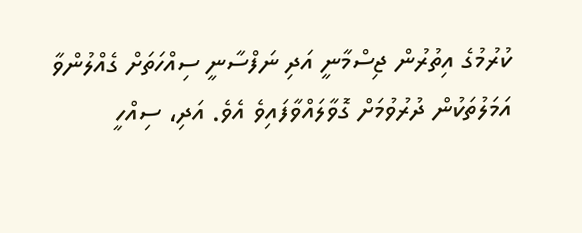ކުރުމުގެ އިތުރުން ޖިސްމާނީ އަދި ނަފްސާނީ ސިއްހަތަށް ގެއްލުންވާ އަމަލުތަކުން ދުރުވުމަށް ގޮވާލައްވާފައިވެ އެވެ. އަދި، ސިއްހީ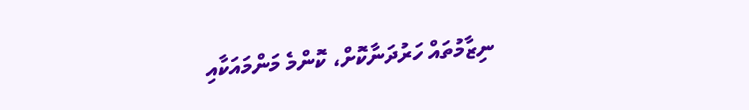ނިޒާމުތައް ހަރުދަނާކޮށް، ކޮންމެ މަންމައަކާއި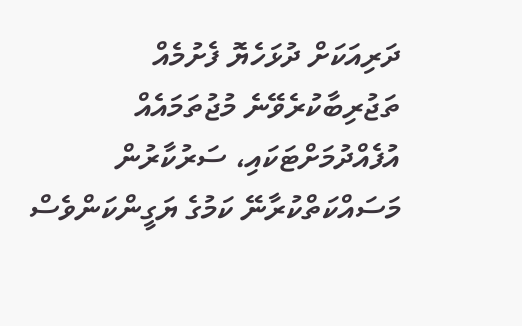ދަރިއަކަށް ދުޅަހެޔޮ ފެށުމެއް ތަޖުރިބާކުރެވޭނެ މުޖުތަމައެއް އުފެއްދުމަށްޓަކައި، ސަރުކާރުން މަސައްކަތްކުރާނޭ ކަމުގެ ޔަގީންކަންވެސް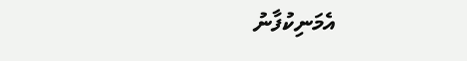އެމަނިކުފާނު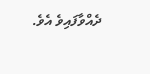ދެއްވާފައިވެ އެވެ.